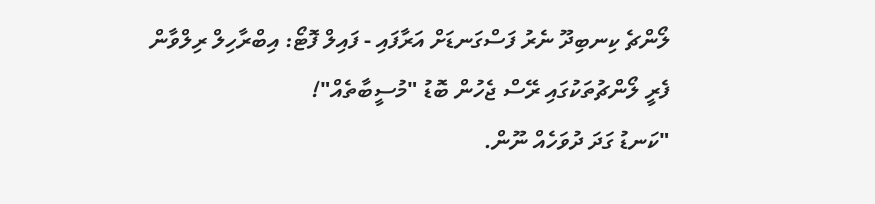ލޯންޗެ ކިނބިދޫ ނެރު ފަސްގަނޑަށް އަރާފައި - ފައިލް ފޮޓޯ: އިބްރާހިލް ރިލްވާން
ފެރީ ލޯންޗުތަކުގައި ރޭސް ޖެހުން ބޮޑު "މުސީބާތެއް"!
"ކަނޑު ގަދަ ދުވަހެއް ނޫން.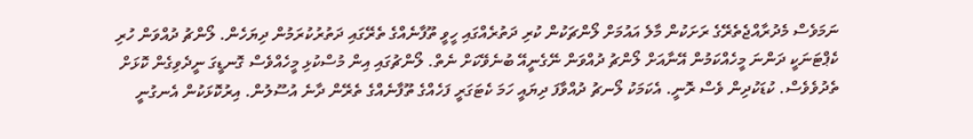ނަމަވެސް މެދުރާއްޖެތެރޭގެ ރަށަކުން މާލެ އައުމަށް ލޯންޗަކުން ކުރި ދަތުރެއްގައި ހީވީ ތޫފާނެއްގެ ތެރޭގައި ދަތުރުކުރަމުން ދިޔަހެން. ލޯންޗު ދުއްވަން ހުރި ކެޕްޓަނަކީ ދަންނަ މީހެއްކަމުން އޭނާއަށް ލޯންޗު ދުއްވަން ނޭގެނީއޭ ބުނެވޭކަށް ނެތް. ލޯންޗުގައި އިން މުސްކުޅި މީހެއްވެސް ގޮނޑީގަ ނީދެވިގެން ކޮޅަށް ތެދުވެވެސް. ކުޑަކުދިން ވެސް ރޮނީ. އެކަމަކު ލޯނޗު ދުއްވާފަ ދިޔައީ ހަމަ ކެޓަގަރީ ފަހެއްގެ ތޫފާނެއްގެ ތެރޭން ދާނެ އުސޫލުން. އިރުކޮޅަކުން އެނގުނީ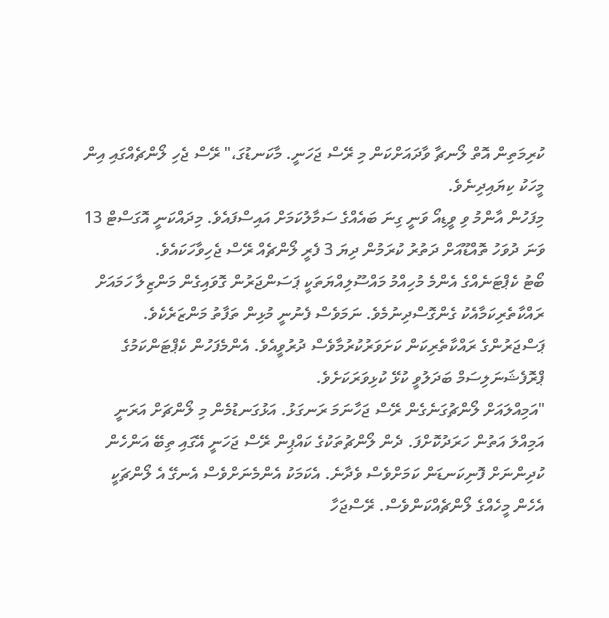ކުރިމަތިން އޮތް ލޯނޗާ ވާދައަށްކަން މި ރޭސް ޖަހަނީ. މާކަނޑުގަ،" ރޭސް ޖެހި ލޯންޗެއްގައި އިން މީހަކު ކިޔައިދިނެވެ.
މިފަހުން އާންމު ވި ވީޑިއޯ ވަނީ ގިނަ ބައެއްގެ ސަމާލުކަމަށް އައިސްފައެވެ. މިދައްކަނީ އޮގަސްޓް 13 ވަނަ ދުވަހު ތޮއްޑޫއަށް ދަތުރު ކުރަމުން ދިޔަ 3 ފެރީ ލޯންޗެއް ރޭސް ޖެހިވާހަކައެވެ.
ބޯޓު ކެޕްޓަނެއްގެ އެންމެ މުހިއްމު މައްސޫލިއްޔަތަކީ ޕަސަންޖަރުން ގޮވައިގެން މަންޒިލާ ހަމައަށް ރައްކާތެރިކަމާއެކު ގެންގޮސްދިނުމެވެ. ނަމަވެސް ފެނުނީ މުޅިން ތަފާތު މަންޒަރެކެވެ. ޕަސްޖަރުންގެ ރައްކާތެރިކަން ކަށަވަރުކުރުމާވެސް ދުރުވީއެވެ. އެންމެފަހުން ކެޕްޓަންކަމުގެ ޕްރޮފެޝަނަލިސަމް ބަދަލުވީ ކުޅޭ ކުޅިވަރަކަށެވެ.
"އަމިއްލައަށް ލޯންޗުގަނެގެން ރޭސް ޖަހާނަމަ ރަނގަޅު. އަޅުގަނޑުމެން މި ލޯންޗަށް އަރަނީ އަމިއްލަ އަތުން ހަރަދުކޮށްފަ. ދެން ލޯންޗުތަކުގެ ކައްޕިން ރޭސް ޖަހަނީ އޭގައި ތިބޭ އަންހެން ކުދިންނަށް ފޮނިކަނޑަން ކަމަށްވެސް ވެދާނެ. އެކަމަކު އެންމެނަށްވެސް އެނގޭ އެ ލޯންޗަކީ އެހެން މީހެއްގެ ލޯންޗެއްކަންވެސް. ރޭސްޖަހާ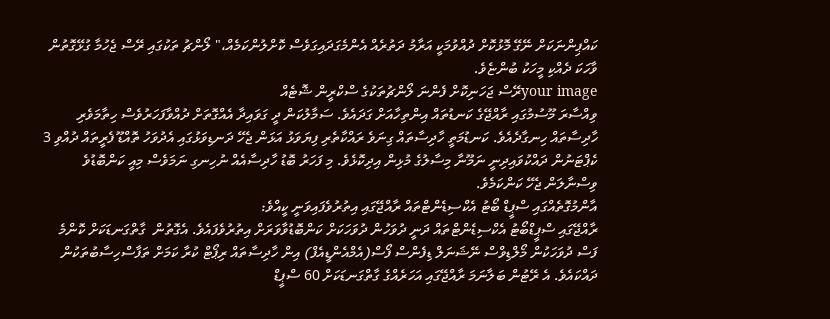ކައްޕިންނަކަށް ނޭގޭ މޮޅުކޮށް ދުއްވުމަކީ އަރާމު ދަތުރެއް އެންމެގަދައިގަވެސް ކޮށްލުންކަމެއް،" ލޯންޗު ތަކުގައި ރޭސް ޖެހުމާ ގުޅޭގޮތުން ވާހަކަ ދެއްކި މީހަކު ބުންޏެވެ.
your imageރޭސް ޖަހަނިކޮށް ފެންނަ ލޯންޗުތަކުގެ ސްކްރީން ޝޮޓެއް
ވިއްސާރަ މޫސުމުގައި ރާއްޖޭގެ ކަނޑުތައް އިންތިހާއަށް ގަދައެވެ. ސަމާލުކަން ދީ ގަވައިދާ އެއްގޮތަށް ދުއްވާފަހަރުވެސް ހިތާމަވެރި ހާދިސާތައް ހިނގާދެއެވެ. ކަނޑުމަތީ ހާދިސާތައް ގިނަވެ ރައްކާތެރި ފިޔަވަޅު އަޅަން ޖެހޭ ދަނޑިވަޅުގައި އެދުވަހު ތޮއްޑޫ ފެރީތައް ދުއްވި 3 ކެޕްޓަނުން ދައްކުވައިދިނީ ނަމޫނާ މިސާލުގެ މުޅިން އިދިކޮޅެވެ. މި ފަހަރު ބޮޑު ހާދިސާއެއް ނުހިނގި ނަމަވެސް މިއީ ކަންބޮޑުވެ ވިސްނާލަން ޖެހޭ ކަންކަމެވެ.
އާންމުގޮތެއްގައި ސްޕީޑް ބޯޓު އެކްސިޑެންޓްތައް ރާއްޖޭގައި އިތުރުވެފައިވަނީ ކީއްވެ:
ރާއްޖޭގައި ސްޕީޑްބޯޓު އެކްސިޑެންޓްތައް ދަނީ ދުވަހުން ދުވަހަކަށް ކަންބޮޑުވާވަރަށް އިތުރުވެފައެވެ. އެގޮތުން  ގާތްގަނޑަކަށް ކޮންމެ ފަސް ދުވަހަކުން މޯލްޑިވްސް ނޭޝަނަލް ޑިފެންސް ފޯސް(އެމްއެންޑީއެފް) އިން ހާދިސާތައް ރިޕޯޓް ކުރާ ކަމަށް ތަފާސްހިސާބުތަކުން ދައްކައެވެ. އެ ރޭޓުން ބަލާނަމަ ރާއްޖޭގައި އަހަރެއްގެ ގާތްގަނޑަކަށް 60 ސްޕީޑް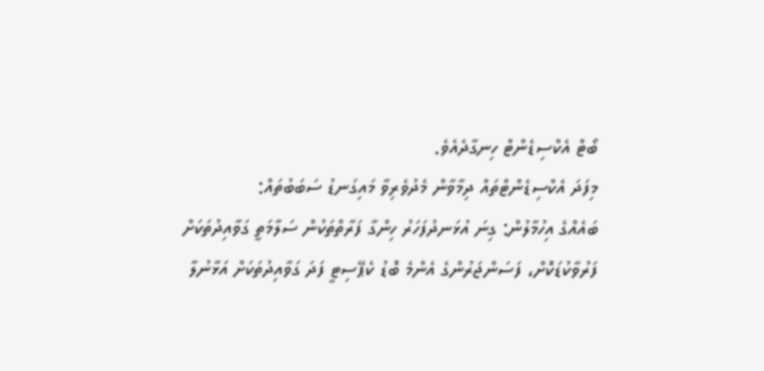ބޯޓް އެކްސިޑެންޓް ހިނގާދެއެވެ.
މިފަދަ އެކްސިޑެންޓްތައް ދިމާވާން މެދުވެރިވާ މައިގަނޑު ސަބަބުތައް:
ބައެއްގެ އިހުމާލުން: ގިނަ އުޅަނދުފަހަރު ހިންގާ ފަރާތްތަކުން ސަލާމަތީ ގަވާއިދުތަކަށް ފަރުވާކުޑަކޮށް، ފަސަންޖަރުންގެ އެންމެ ބޮޑު ކެޕޭސިޓީ ފަދަ ގަވާއިދުތަކަށް އަޅާނުލާ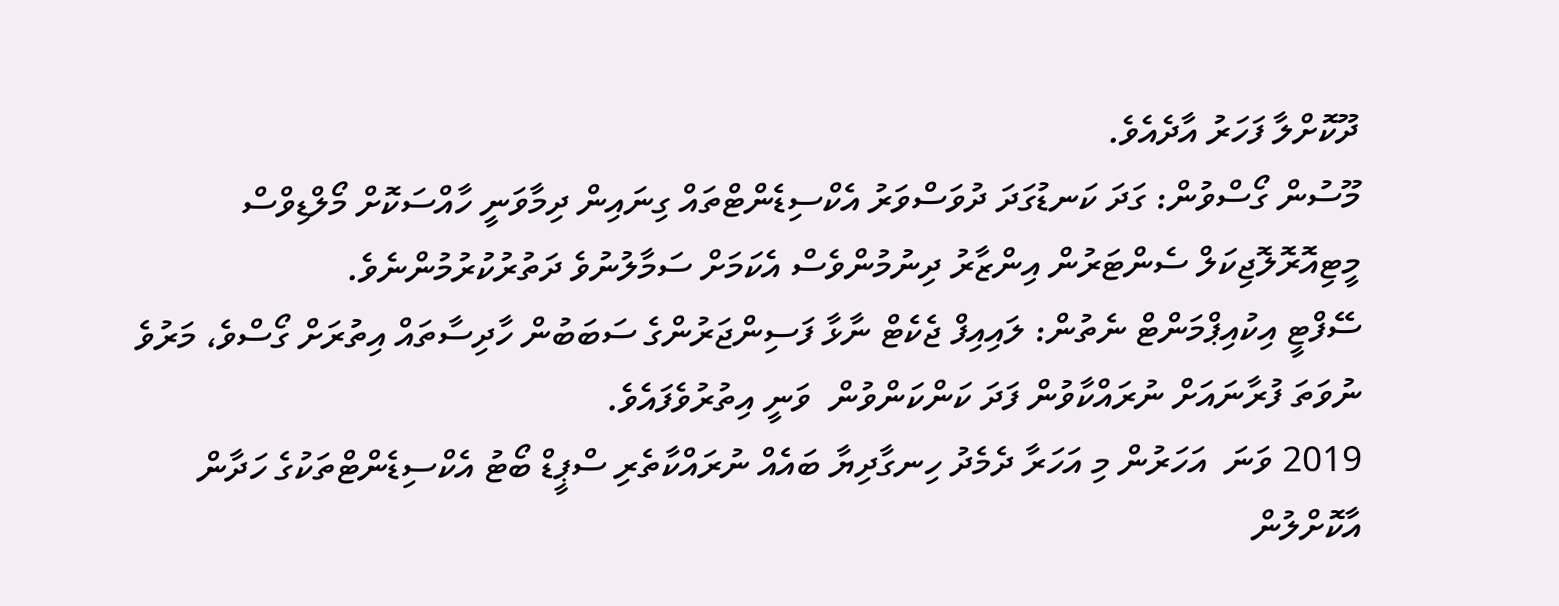ދޫކޮށްލާ ފަހަރު އާދެއެވެ.
މޫސުން ގޯސްވުން: ގަދަ ކަނޑުގަދަ ދުވަސްވަރު އެކްސިޑެންޓްތައް ގިނައިން ދިމާވަނީ ހާއްސަކޮށް މޯލްޑިވްސް މީޓިއޮރޮލޮޖިކަލް ސެންޓަރުން އިންޒާރު ދިނުމުންވެސް އެކަމަށް ސަމާލުނުވެ ދަތުރުކުރުމުންނެވެ.
ސޭފްޓީ އިކުއިޕްމަންޓް ނެތުން: ލައިއިފް ޖެކެޓް ނާޅާ ފަސިންޖަރުންގެ ސަބަބުން ހާދިސާތައް އިތުރަށް ގޯސްވެ، މަރުވެ ނުވަތަ ފުރާނައަށް ނުރައްކާވުން ފަދަ ކަންކަންވުން  ވަނީ އިތުރުވެފައެވެ.
2019 ވަނަ  އަހަރުން މި އަހަރާ ދެމެދު ހިނގާދިޔާ ބައެއް ނުރައްކާތެރި ސްޕީޑް ބޯޓު އެކްސިޑެންޓްތަކުގެ ހަދާން އާކޮށްލުން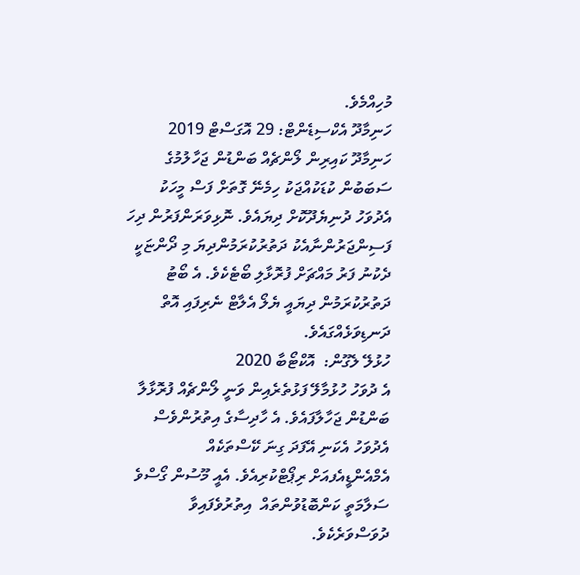މުހިއްމެވެ.
ހަނިމާދޫ އެކްސިޑެންޓް: 29 އޮގަސްޓް 2019
ހަނިމާދޫ ކައިރިން ލޯންޗެއް ބަންޑުން ޖަހާލުމުގެ ސަބަބުން ކުޑަކުއްޖަކު ހިމެނޭ ގޮތަށް ފަސް މީހަކު އެދުވަހު ދުނިޔެދޫކޮށް ދިޔައެވެ. ނޮޅިވަރަންފަރުން ދިހަ ފަސިންޖަރުންނާއެކު ދަތުރުކުރަމުންދިޔަ މި ދޯންޏަކީ ދެކުނު ފަރު މައްޗަށް ފުރޮޅާލި ބޯޓެކެވެ. އެ ބޯޓު ދަތުރުކުރަމުން ދިޔައީ ޔެލޯ އެލާޓް ނެރިފައި އޮތް ދަނޑިވަޅެއްގައެވެ.
ހުޅުލޭ ލެގޫން:  އޮކްޓޯބާ 2020
އެ ދުވަހު ހުޅުމާލޭ ފަޅުތެރެއިން ވަނީ ލޯންޗެއް ފުރޮޅާލާ ބަންޑުން ޖަހާލާފައެވެ. އެ ހާދިސާގެ އިތުރުންވެސް އެދުވަހު އެކަނި އޭފަދަ ގިނަ ކޭސްތަކެއް އެމްއެންޑީއެފއަށް ރިޕޯޓްކުރިއެވެ. އެއީ މޫސުން ގޯސްވެ ސަލާމަތީ ކަންބޮޑުވުންތައް  އިތުރުވެފައިވާ ދުވަސްވަރެކެވެ.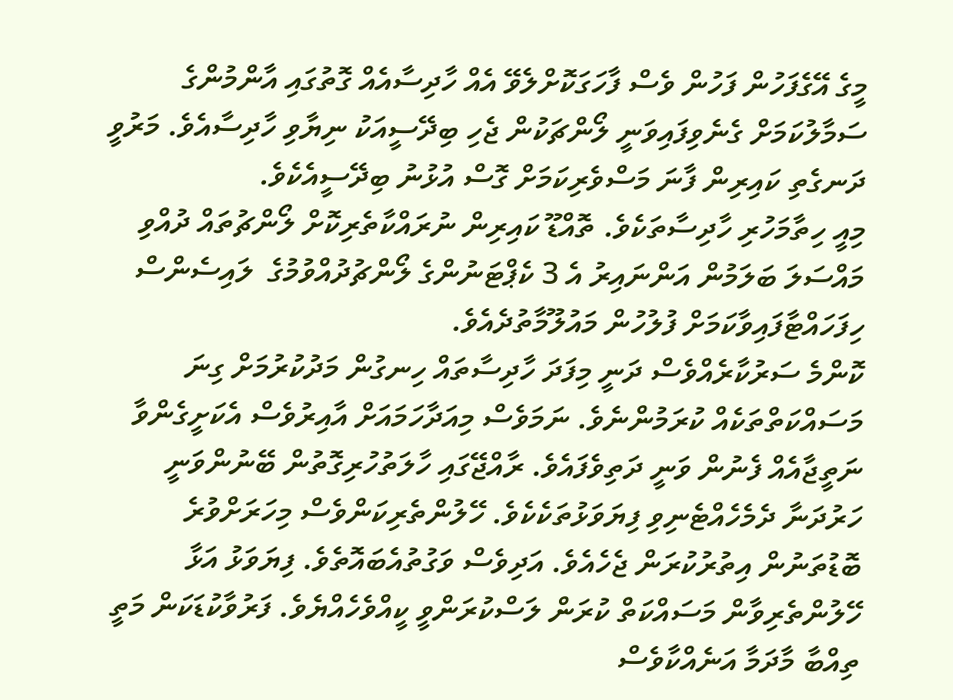މީގެ އޭގެފަހުން ފަހުން ވެސް ފާހަގަކޮށްލެވޭ އެއް ހާދިސާއެއް ގޮތުގައި އާންމުންގެ ސަމާލުކަމަށް ގެނެވިފައިވަނީ ލޯންޗަކުން ޖެހި ބިދޭސީއަކު ނިޔާވި ހާދިސާއެވެ. މަރުވީ ދަނގެތި ކައިރިން ފާނަ މަސްވެރިކަމަށް ގޮސް އުޅުނު ބިދޭސީއެކެވެ.
މިއީ ހިތާމަހުރި ހާދިސާތަކެވެ. ތޮއްޑޫ ކައިރިން ނުރައްކާތެރިކޮށް ލޯންޗުތައް ދުއްވި މައްސަލަ ބަލަމުން އަންނައިރު އެ 3 ކެޕްޓަނުންގެ ލޯންޗުދުއްވުމުގެ  ލައިސެންސް ހިފަހައްޓާފައިވާކަމަށް ފުލުހުން މައުލޫމާތުދެއެވެ.
ކޮންމެ ސަރުކާރެއްވެސް ދަނީ މިފަދަ ހާދިސާތައް ހިނގުން މަދުކުރުމަށް ގިނަ މަސައްކަތްތަކެއް ކުރަމުންނެވެ. ނަމަވެސް މިއަދާހަމައަށް އާއިރުވެސް އެކަށީގެންވާ ނަތީޖާއެއް ފެނުން ވަނީ ދަތިވެފައެވެ. ރާއްޖޭގައި ހާލަތުހުރިގޮތުން ބޭނުންވަނީ ހަރުދަނާ ދެމެހެއްޓެނިވި ފިޔަވަޅުތަކެކެވެ. ހޭލުންތެރިކަންވެސް މިހަރަށްވުރެ ބޮޑުތަނުން އިތުރުކުރަން ޖެހެއެވެ. އަދިވެސް ވަގުތުއެބައޮތެވެ. ފިޔަވަޅު އަޅާ ހޭލުންތެރިވާން މަސައްކަތް ކުރަން ލަސްކުރަންވީ ކީއްވެހެއްޔެވެ. ފަރުވާކުޑަކަން މަތީ ތިއްބާ މާދަމާ އަނެއްކާވެސް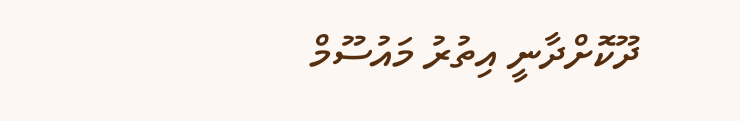ދޫކޮށްދާނީ އިތުރު މައުސޫމް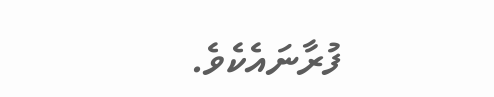ފުރާނައެކެވެ.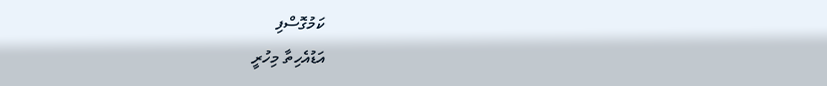ކަމުގޮސްފި
އަޑުއެހިތާ މިހުރީ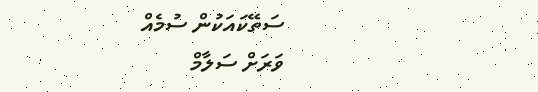ސަތޭކައަކުން ސުމެއް
ވަރަށް ސަލާމް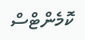ކޮމެންޓްސް